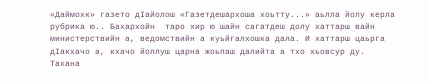«Даймохк» газето дІайолош «Газетдешархоша хоьтту...» аьлла йолу керла рубрика ю.. Бахархойн  таро хир ю шайн сагатдеш долу хаттарш вайн министерствийн а, ведомствийн а куьйгалхошка дала. И хаттарш цаьрга дІакхачо а, кхачо йоллуш царна жоьпаш далийта а тхо хьовсур ду. Тахана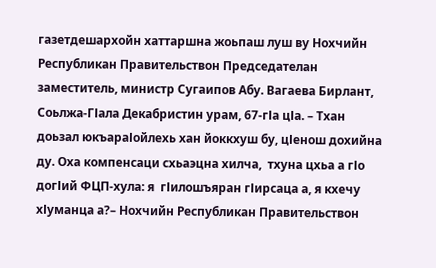газетдешархойн хаттаршна жоьпаш луш ву Нохчийн Республикан Правительствон Председателан заместитель, министр Сугаипов Абу. Вагаева Бирлант, Соьлжа-ГІала Декабристин урам, 67-гІа цІа. – Тхан доьзал юкъараІойлехь хан йоккхуш бу, цІенош дохийна ду. Оха компенсаци схьаэцна хилча,  тхуна цхьа а гІо догІий ФЦП-хула: я  гІилошъяран гІирсаца а, я кхечу хІуманца а?– Нохчийн Республикан Правительствон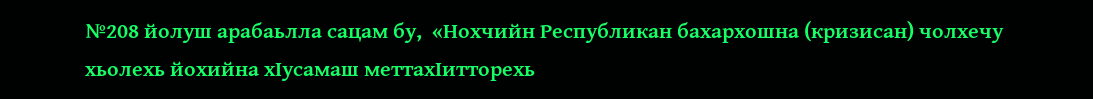№208 йолуш арабаьлла сацам бу,  «Нохчийн Республикан бахархошна (кризисан) чолхечу хьолехь йохийна хІусамаш меттахІитторехь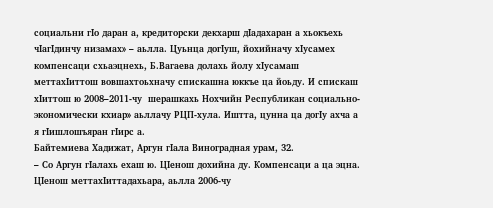социальни гІо даран а, кредиторски декхарш дІадахаран а хьокъехь чІагІдинчу низамах» – аьлла. Цуьнца догІуш, йохийначу хІусамех компенсаци схьаэцнехь, Б.Вагаева долахь йолу хІусамаш меттахІиттош вовшахтоьхначу спискашна юккъе ца йоьду. И спискаш хІиттош ю 2008–2011-чу  шерашкахь Нохчийн Республикан социально-экономически кхиар» аьллачу РЦП-хула. Иштта, цунна ца догІу ахча а я гІишлошъяран гІирс а.
Байтемиева Хадижат, Аргун гІала Виноградная урам, 32.
– Со Аргун гІалахь ехаш ю. ЦІенош дохийна ду. Компенсаци а ца эцна. ЦІенош меттахІиттадахьара, аьлла 2006-чу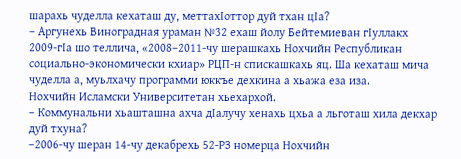шарахь чуделла кехаташ ду, меттахІоттор дуй тхан цІа?
– Аргунехь Виноградная ураман №32 ехаш йолу Бейтемиеван гІуллакх 2009-гІа шо теллича, «2008–2011-чу шерашкахь Нохчийн Республикан социально-экономически кхиар» РЦП-н спискашкахь яц. Ша кехаташ мича чуделла а, муьлхачу программи юккъе дехкина а хьажа еза иза.
Нохчийн Исламски Университетан хьехархой.
– Коммунальни хьашташна ахча дІалучу хенахь цхьа а льготаш хила декхар дуй тхуна?
–2006-чу шеран 14-чу декабрехь 52-РЗ номерца Нохчийн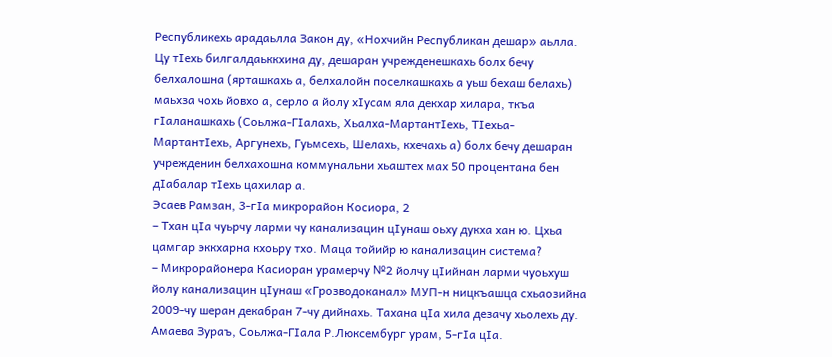Республикехь арадаьлла Закон ду, «Нохчийн Республикан дешар» аьлла. Цу тІехь билгалдаьккхина ду, дешаран учрежденешкахь болх бечу белхалошна (ярташкахь а, белхалойн поселкашкахь а уьш бехаш белахь) маьхза чохь йовхо а, серло а йолу хІусам яла декхар хилара, ткъа гІаланашкахь (Соьлжа-ГІалахь, Хьалха-МартантІехь, ТІехьа-МартантІехь, Аргунехь, Гуьмсехь, Шелахь, кхечахь а) болх бечу дешаран учрежденин белхахошна коммунальни хьаштех мах 50 процентана бен дІабалар тІехь цахилар а.
Эсаев Рамзан, 3-гІа микрорайон Косиора, 2
– Тхан цІа чуьрчу ларми чу канализацин цІунаш оьху дукха хан ю. Цхьа цамгар эккхарна кхоьру тхо. Маца тойийр ю канализацин система?
– Микрорайонера Касиоран урамерчу №2 йолчу цІийнан ларми чуоьхуш йолу канализацин цІунаш «Грозводоканал» МУП-н ницкъашца схьаозийна 2009-чу шеран декабран 7-чу дийнахь. Тахана цІа хила дезачу хьолехь ду.
Амаева Зураъ, Соьлжа-ГІала Р.Люксембург урам, 5-гІа цІа.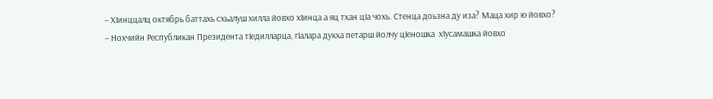– ХІинццалц октябрь баттахь схьалуш хилла йовхо хІинца а яц тхан цІа чохь. Стенца доьзна ду иза? Маца хир ю йовхо?
– Нохчийн Республикан Президента тІедилларца, гІалара дукха петарш йолчу цІеношка  хІусамашка йовхо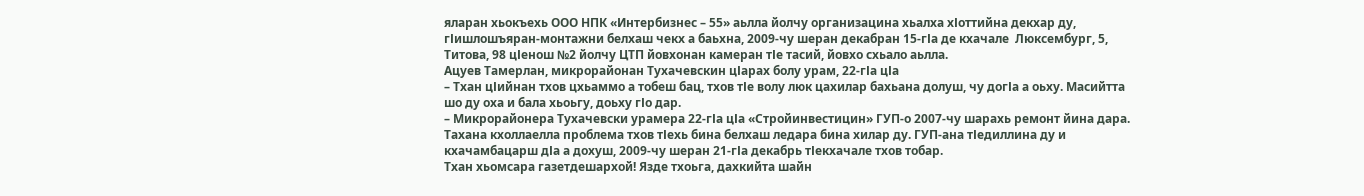яларан хьокъехь ООО НПК «Интербизнес – 55» аьлла йолчу организацина хьалха хІоттийна декхар ду, гІишлошъяран-монтажни белхаш чекх а баьхна, 2009-чу шеран декабран 15-гІа де кхачале  Люксембург, 5, Титова, 98 цІенош №2 йолчу ЦТП йовхонан камеран тІе тасий, йовхо схьало аьлла.
Ацуев Тамерлан, микрорайонан Тухачевскин цІарах болу урам, 22-гІа цІа
– Тхан цІийнан тхов цхьаммо а тобеш бац, тхов тІе волу люк цахилар бахьана долуш, чу догІа а оьху. Масийтта шо ду оха и бала хьоьгу, доьху гІо дар.
– Микрорайонера Тухачевски урамера 22-гІа цІа «Стройинвестицин» ГУП-о 2007-чу шарахь ремонт йина дара. Тахана кхоллаелла проблема тхов тІехь бина белхаш ледара бина хилар ду. ГУП-ана тІедиллина ду и кхачамбацарш дІа а дохуш, 2009-чу шеран 21-гІа декабрь тІекхачале тхов тобар.
Тхан хьомсара газетдешархой! Язде тхоьга, дахкийта шайн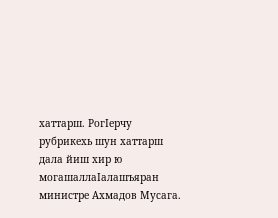хаттарш. РогІерчу рубрикехь шун хаттарш дала йиш хир ю могашаллаІалашъяран министре Ахмадов Мусага.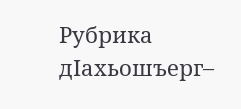Рубрика дІахьошъерг–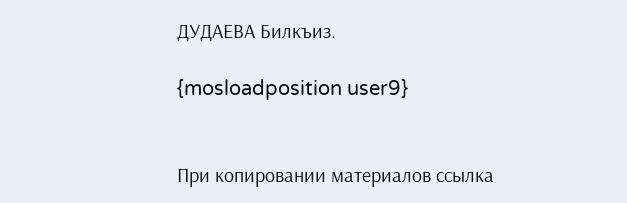ДУДАЕВА Билкъиз.

{mosloadposition user9}


При копировании материалов ссылка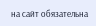на сайт обязательна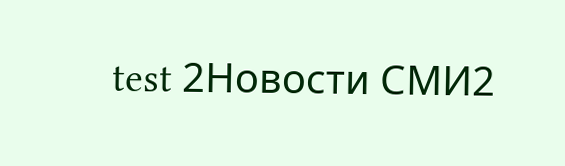test 2Новости СМИ2